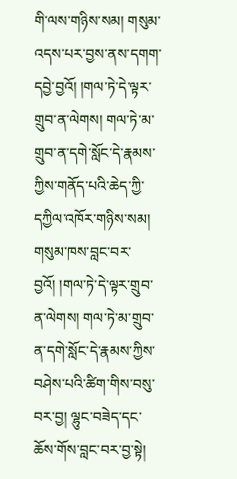གི་ལས་གཉིས་སམ། གསུམ་འདས་པར་བྱས་ནས་དགག་དབྱེ་བྱའོ། །གལ་ཏེ་དེ་ལྟར་གྲུབ་ན་ལེགས། གལ་ཏེ་མ་གྲུབ་ན་དགེ་སློང་དེ་རྣམས་ཀྱིས་གནོད་པའི་ཆེད་ཀྱི་དཀྱིལ་འཁོར་གཉིས་སམ། གསུམ་ཁས་བླང་བར་བྱའོ། །གལ་ཏེ་དེ་ལྟར་གྲུབ་ན་ལེགས། གལ་ཏེ་མ་གྲུབ་ན་དགེ་སློང་དེ་རྣམས་ཀྱིས་བཤེས་པའི་ཚིག་གིས་བསུ་བར་བྱ། ལྷུང་བཟེད་དང་ཆོས་གོས་བླང་བར་བྱ་སྟེ།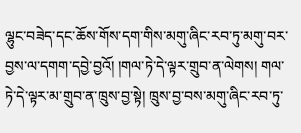ལྷུང་བཟེད་དང་ཆོས་གོས་དག་གིས་མགུ་ཞིང་རབ་ཏུ་མགུ་བར་བྱས་ལ་དགག་དབྱེ་བྱའོ། །གལ་ཏེ་དེ་ལྟར་གྲུབ་ན་ལེགས། གལ་ཏེ་དེ་ལྟར་མ་གྲུབ་ན་ཁྲུས་བྱ་སྟེ། ཁྲུས་བྱ་བས་མགུ་ཞིང་རབ་ཏུ་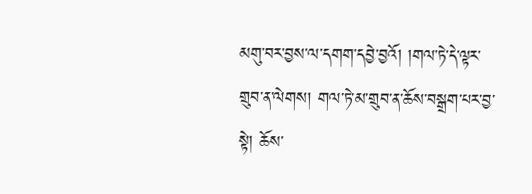མགུ་བར་བྱས་ལ་དགག་དབྱེ་བྱའོ། །གལ་ཏེ་དེ་ལྟར་གྲུབ་ན་ལེགས། གལ་ཏེ་མ་གྲུབ་ན་ཆོས་བསྒྲག་པར་བྱ་སྟེ། ཆོས་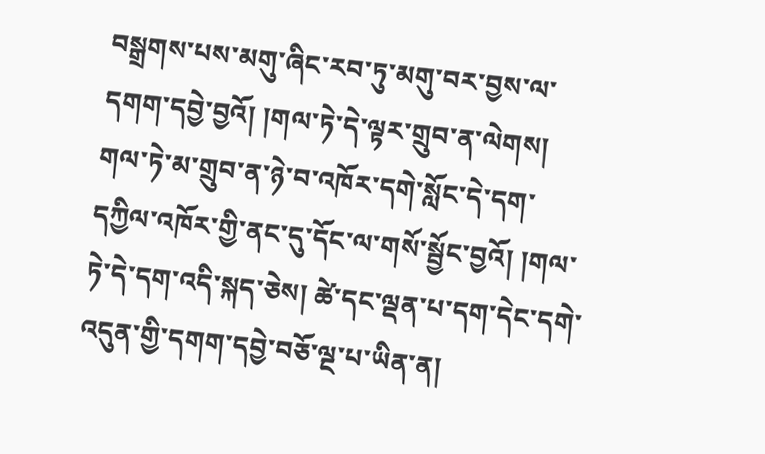བསྒྲགས་པས་མགུ་ཞིང་རབ་ཏུ་མགུ་བར་བྱས་ལ་དགག་དབྱེ་བྱའོ། །གལ་ཏེ་དེ་ལྟར་གྲུབ་ན་ལེགས། གལ་ཏེ་མ་གྲུབ་ན་ཉེ་བ་འཁོར་དགེ་སློང་དེ་དག་དཀྱིལ་འཁོར་གྱི་ནང་དུ་དོང་ལ་གསོ་སྦྱོང་བྱའོ། །གལ་ཏེ་དེ་དག་འདི་སྐད་ཅེས། ཚེ་དང་ལྡན་པ་དག་དེང་དགེ་འདུན་གྱི་དགག་དབྱེ་བཅོ་ལྔ་པ་ཡིན་ན།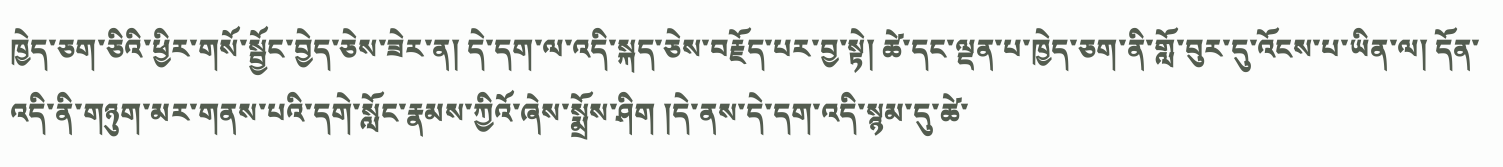ཁྱེད་ཅག་ཅིའི་ཕྱིར་གསོ་སྦྱོང་བྱེད་ཅེས་ཟེར་ན། དེ་དག་ལ་འདི་སྐད་ཅེས་བརྗོད་པར་བྱ་སྟེ། ཚེ་དང་ལྡན་པ་ཁྱེད་ཅག་ནི་གློ་བུར་དུ་འོངས་པ་ཡིན་ལ། དོན་འདི་ནི་གཉུག་མར་གནས་པའི་དགེ་སློང་རྣམས་ཀྱིའོ་ཞེས་སྨྲོས་ཤིག །དེ་ནས་དེ་དག་འདི་སྙམ་དུ་ཚེ་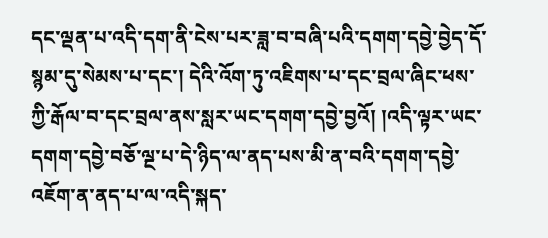དང་ལྡན་པ་འདི་དག་ནི་ངེས་པར་ཟླ་བ་བཞི་པའི་དགག་དབྱེ་བྱེད་དོ་སྙམ་དུ་སེམས་པ་དང་། དེའི་འོག་ཏུ་འཇིགས་པ་དང་བྲལ་ཞིང་ཕས་ཀྱི་རྒོལ་བ་དང་བྲལ་ནས་སླར་ཡང་དགག་དབྱེ་བྱའོ། །འདི་ལྟར་ཡང་དགག་དབྱེ་བཅོ་ལྔ་པ་དེ་ཉིད་ལ་ནད་པས་མི་ན་བའི་དགག་དབྱེ་འཇོག་ན་ནད་པ་ལ་འདི་སྐད་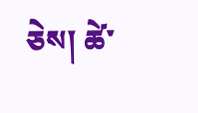ཅེས། ཚེ་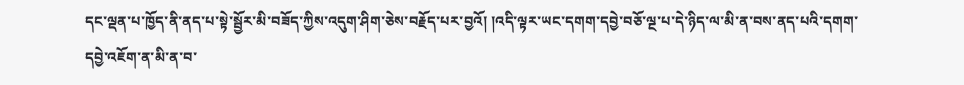དང་ལྡན་པ་ཁྱོད་ནི་ནད་པ་སྟེ་སྦྱོར་མི་བཟོད་ཀྱིས་འདུག་ཤིག་ཅེས་བརྗོད་པར་བྱའོ། །འདི་ལྟར་ཡང་དགག་དབྱེ་བཅོ་ལྔ་པ་དེ་ཉིད་ལ་མི་ན་བས་ནད་པའི་དགག་དབྱེ་འཇོག་ན་མི་ན་བ་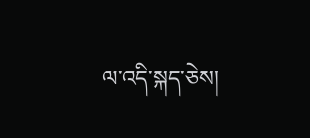ལ་འདི་སྐད་ཅེས།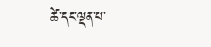ཚེ་དང་ལྡན་པ་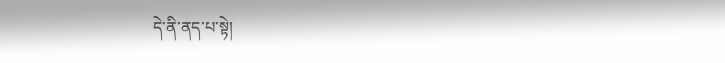དེ་ནི་ནད་པ་སྟེ།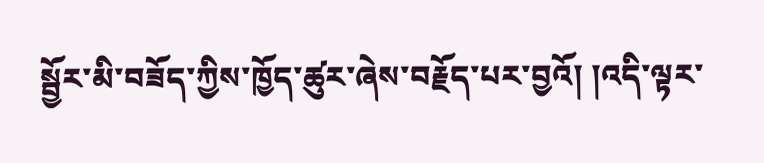སྦྱོར་མི་བཟོད་ཀྱིས་ཁྱོད་ཚུར་ཞེས་བརྗོད་པར་བྱའོ། །འདི་ལྟར་